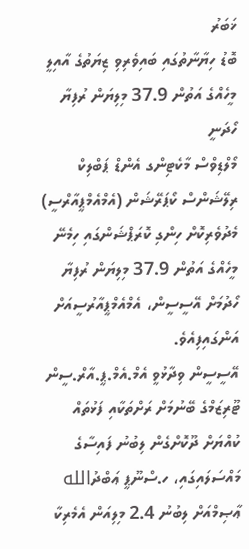ޚަބަރު
ބޮޑު ހިޔާނާތުގައި ބައިވެރިވި ޒިޔަތުގެ އާއިލީ މީހެއްގެ އަތުން 37.9 މިލިޔަން ރުފިޔާ ހޯދަނީ
މޯލްޑިވްސް މާކެޓިންގ އެންޑް ޕަބްލިކް ރިލޭޝަންސް ކޯޕަރޭޝަން (އެމްއެމްޕީއާރްސީ) މެދުވެރިކޮށް ހިންގި ކޮރަޕްޝަންގައި ހިމެނޭ މީހެއްގެ އަތުން 37.9 މިލިޔަން ރުފިޔާ ހޯދުމަށް އޭސީސީން، އެމްއެމްޕީއާރުސީއަށް އަންގައިފިއެވެ.
އޭސީސީން ވިދާޅުވީ އެމް.އެމް.ޕީ.އާރް.ސީން ޓޫރިޒަމްގެ ބޭނުމަށް ރަށްތަކާއި ފަޅުތައް ކުއްޔަށް ދޫކޮށްގެން ލިބުނު ފައިސާގެ މައްސަލައިގައި، ހ.ސްނޫޕީ ޢަބްދުالله ޢާޞިމްއަށް ލިބުނު 2.4 މިލިއަން އެމެރިކާ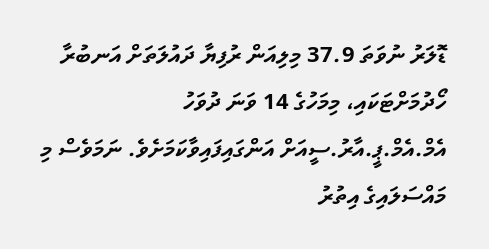ޑޮލަރު ނުވަތަ 37.9 މިލިއަން ރުފިޔާ ދައުލަތަށް އަނބުރާ ހޯދުމަށްޓަކައި، މިމަހުގެ 14 ވަނަ ދުވަހު އެމް.އެމް.ޕީ.އާރު.ސީއަށް އަންގައިފައިވާކަމަށެވެ. ނަމަވެސް މި މައްސަލައިގެ އިތުރު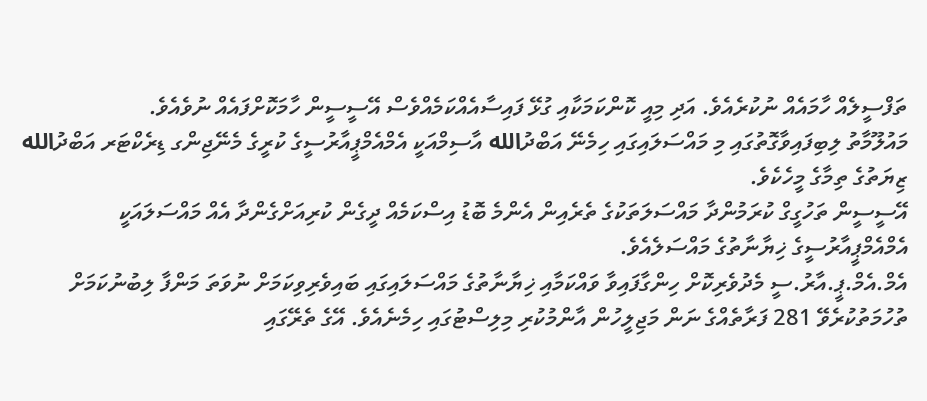ތަފްސީލެއް ހާމައެއް ނުކުރެއެވެ. އަދި މިއީ ކޮންކަމަކާއި ގުޅޭ ފައިސާއެއްކަމެއްވެސް އޭސީސީން ހާމަކޮށްފައެއް ނުވެއެވެ.
މައުލޫމާތު ލިބިފައިވާގޮތުގައި މި މައްސަލައިގައި ހިމެނޭ އަބްދުالله އާސިމްއަކީ އެމްއެމްޕީއާރުސީގެ ކުރީގެ މެނޭޖިންގ ޑިރެކްޓަރ އަބްދުالله ޒިޔަތުގެ ތިމާގެ މީހެކެވެ.
އޭސީސީން ތަހުގީގް ކުރަމުންދާ މައްސަލަތަކުގެ ތެރެއިން އެންމެ ބޮޑު އިސްކަމެއް ދީގެން ކުރިއަށްގެންދާ އެއް މައްސަލައަކީ އެމްއެމްޕީއާރުސީގެ ޚިޔާނާތުގެ މައްސަލެއެވެ.
އެމް.އެމް.ޕީ.އާރު.ސީ މެދުވެރިކޮށް ހިންގާފައިވާ ވައްކަމާއި ޚިޔާނާތުގެ މައްސަލައިގައި ބައިވެރިވިކަމަށް ނުވަތަ މަންފާ ލިބުނުކަމަށް ތުހުމަތުކުރެވޭ 281 ފަރާތެއްގެ ނަން މަޖިލީހުން އާންމުކުރި މިލިސްޓުގައި ހިމެނެއެވެ. އޭގެ ތެރޭގައި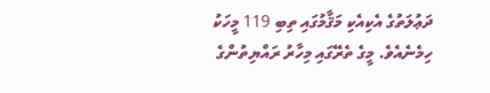ދަޢުލަތުގެ އެކިއެކި މަޤާމުގައި ތިބި 119 މީހަކު ހިމެނެއެވެ. މީގެ ތެރޭގައި މިހާރު ރައްޔިތުންގެ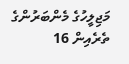މަޖިލީހުގެ މެންބަރުންގެ ތެރެއިން 16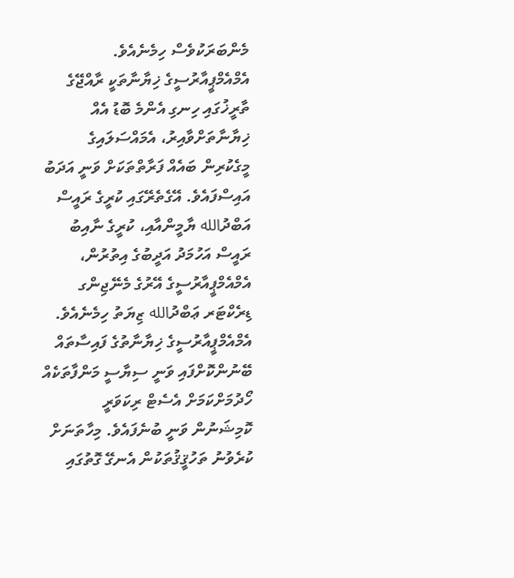މެންބަރަކުވެސް ހިމެނެއެވެ.
އެމްއެމްޕީއާރުސީގެ ޚިޔާނާތަކީ ރާއްޖޭގެ ތާރީޚުގައި ހިނގި އެންމެ ބޮޑު އެއް ޚިޔާނާތަށްވާއިރު، އެމައްސަލައިގެ މީގެކުރިން ބައެއް ފަރާތްތަކަށް ވަނީ އަދަބު އައިސްފައެވެ. އޭގެތެރޭގައި ކުރީގެ ރައީސް އަބްދުالله ޔާމީންއާއި، ކުރީގެ ނާއިބު ރައީސް އަހުމަދު އަދީބުގެ އިތުރުން، އެމްއެމްޕީއާރުސީގެ އޭރުގެ މެނޭޖިންގ ޑިރެކްޓަރ ޢަބްދުالله ޒިޔަތު ހިމެނެއެވެ.
އެމްއެމްޕީއާރުސީގެ ޚިޔާނާތުގެ ފައިސާތައް ބޭނުންކޮށްފައި ވަނީ ސިޔާސީ މަންފާތަކެއް ހޯދުމަށްކަމަށް އެސެޓް ރިކަވަރީ ކޮމިޝަނުން ވަނީ ބުނެފައެވެ. މިހާތަނަށް ކުރެވުނު ތަހުޤީޤުތަކުން އެނގޭ ގޮތުގައި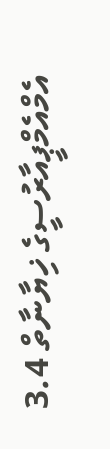އެމްއެމްޕީއާރުސީގެ ޚިޔާނާތް 3.4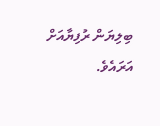ބިލިޔަން ރުފިޔާއަށް އަރައެވެ.